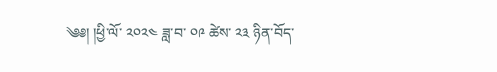༄༅། །ཕྱི་ལོ་ ༢༠༢༤ ཟླ་བ་ ༠༩ ཚེས་ ༢༣ ཉིན་བོད་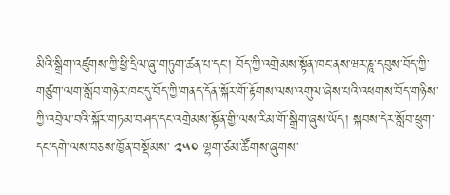མིའི་སྒྲིག་འཛུགས་ཀྱི་ཕྱི་དྲིལ་ཞུ་གཏུག་ཚན་པ་དང་། བོད་ཀྱི་འགྲེམས་སྟོན་ཁང་ནས་ཝར་ཎཱ་དབུས་བོད་ཀྱི་གཙུག་ལག་སློབ་གཉེར་ཁང་དུ་བོད་ཀྱི་གནད་དོན་སྐོར་གོ་རྟོགས་ལས་འགུལ་ཞེས་པའི་འཕགས་བོད་གཉིས་ཀྱི་འབྲེལ་བའི་སྐོར་གཏམ་བཤད་དང་འགྲེམས་སྟོན་གྱི་ལས་རིམ་གོ་སྒྲིག་ཞུས་ཡོད། སྐབས་དེར་སློབ་ཕྲུག་དང་དགེ་ལས་བཅས་ཁྱོན་བསྡོམས་ ༢༥༠ ལྷག་ཙམ་ཚོགས་ཞུགས་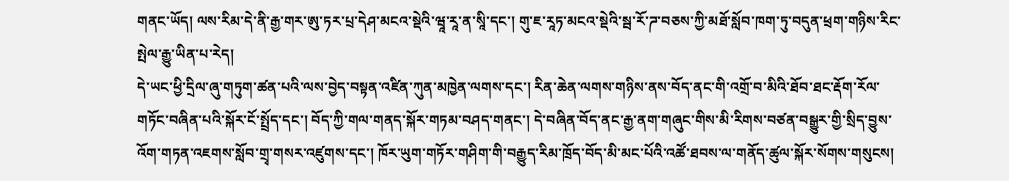གནང་ཡོད། ལས་རིམ་དེ་ནི་རྒྱ་གར་ཨུ་ཏར་པྲ་དེཤ་མངའ་སྡེའི་ཝཱ་རཱ་ན་སཱི་དང་། གུ་ཇ་རཱཏ་མངའ་སྡེའི་སྦ་རོ་ཌ་བཅས་ཀྱི་མཐོ་སློབ་ཁག་ཏུ་བདུན་ཕྲག་གཉིས་རིང་སྤེལ་རྒྱུ་ཡིན་པ་རེད།
དེ་ཡང་ཕྱི་དྲིལ་ཞུ་གཏུག་ཚན་པའི་ལས་བྱེད་བསྟན་འཛིན་ཀུན་མཁྱེན་ལགས་དང་། རིན་ཆེན་ལགས་གཉིས་ནས་བོད་ནང་གི་འགྲོ་བ་མིའི་ཐོབ་ཐང་རྡོག་རོལ་གཏོང་བཞིན་པའི་སྐོར་ངོ་སྤྲོད་དང་། བོད་ཀྱི་གལ་གནད་སྐོར་གཏམ་བཤད་གནང་། དེ་བཞིན་བོད་ནང་རྒྱ་ནག་གཞུང་གིས་མི་རིགས་བཙན་བསྒྱུར་གྱི་སྲིད་བྱུས་འོག་གཏན་འཇགས་སློབ་གྲྭ་གསར་འཛུགས་དང་། ཁོར་ཡུག་གཏོར་གཤིག་གི་བརྒྱུད་རིམ་ཁྲོད་བོད་མི་མང་པོའི་འཚོ་ཐབས་ལ་གནོད་ཚུལ་སྐོར་སོགས་གསུངས།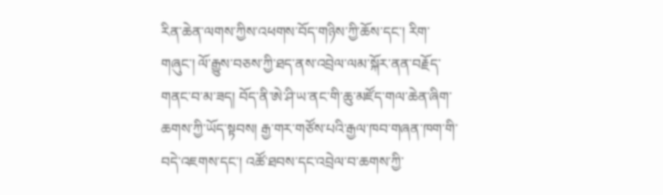རིན་ཆེན་ལགས་ཀྱིས་འཕགས་བོད་གཉིས་ཀྱི་ཆོས་དང་། རིག་གཞུང་། ལོ་རྒྱུས་བཅས་ཀྱི་ཐད་ནས་འབྲེལ་ལམ་སྐོར་ནན་བརྗོད་གནང་བ་མ་ཟད། བོད་ནི་ཨེ་ཤི་ཡ་ནང་གི་ཆུ་མཛོད་གལ་ཆེན་ཞིག་ཆགས་ཀྱི་ཡོད་སྟབས། རྒྱ་གར་གཙོས་པའི་རྒྱལ་ཁབ་གཞན་ཁག་གི་བདེ་འཇགས་དང་། འཚོ་ཐབས་དང་འབྲེལ་བ་ཆགས་ཀྱི་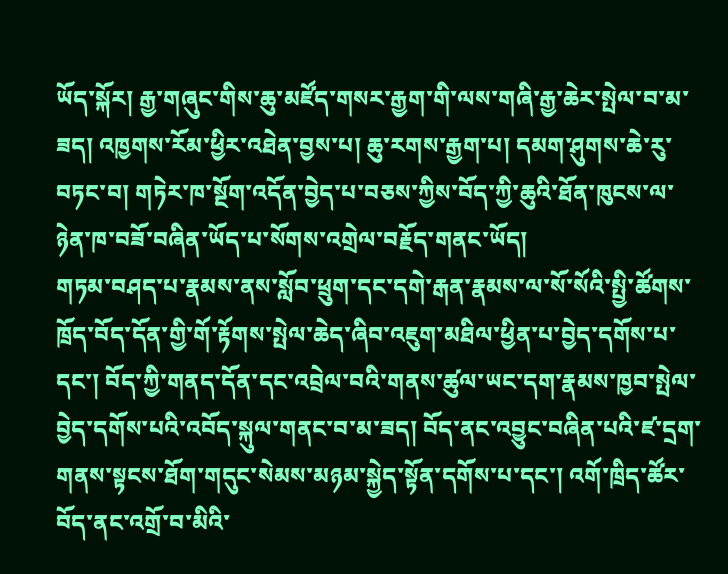ཡོད་སྐོར། རྒྱ་གཞུང་གིས་ཆུ་མཛོད་གསར་རྒྱག་གི་ལས་གཞི་རྒྱ་ཆེར་སྤེལ་བ་མ་ཟད། འཁྱགས་རོམ་ཕྱིར་འཐེན་བྱས་པ། ཆུ་རགས་རྒྱག་པ། དམག་ཤུགས་ཆེ་རུ་བཏང་བ། གཏེར་ཁ་སྔོག་འདོན་བྱེད་པ་བཅས་ཀྱིས་བོད་ཀྱི་ཆུའི་ཐོན་ཁུངས་ལ་ཉེན་ཁ་བཟོ་བཞིན་ཡོད་པ་སོགས་འགྲེལ་བརྗོད་གནང་ཡོད།
གཏམ་བཤད་པ་རྣམས་ནས་སློབ་ཕྲུག་དང་དགེ་རྒན་རྣམས་ལ་སོ་སོའི་སྤྱི་ཚོགས་ཁྲོད་བོད་དོན་གྱི་གོ་རྟོགས་སྤེལ་ཆེད་ཞིབ་འཇུག་མཐིལ་ཕྱིན་པ་བྱེད་དགོས་པ་དང་། བོད་ཀྱི་གནད་དོན་དང་འབྲེལ་བའི་གནས་ཚུལ་ཡང་དག་རྣམས་ཁྱབ་སྤེལ་བྱེད་དགོས་པའི་འབོད་སྐུལ་གནང་བ་མ་ཟད། བོད་ནང་འབྱུང་བཞིན་པའི་ཛ་དྲག་གནས་སྟངས་ཐོག་གདུང་སེམས་མཉམ་སྐྱེད་སྟོན་དགོས་པ་དང་། འགོ་ཁྲིད་ཚོར་བོད་ནང་འགྲོ་བ་མིའི་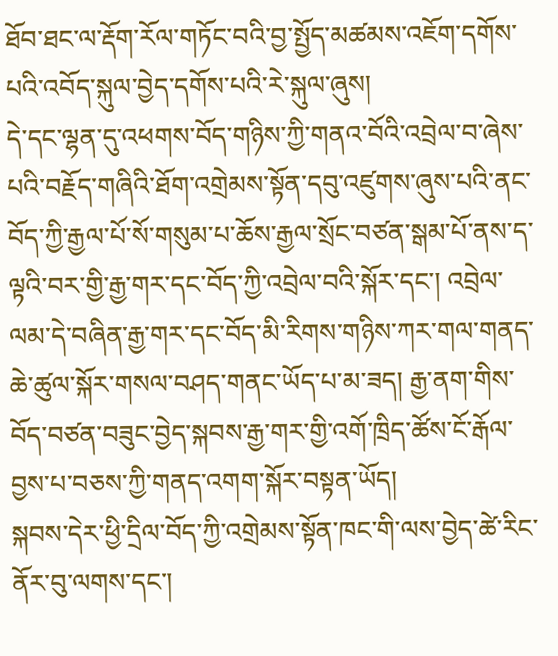ཐོབ་ཐང་ལ་རྡོག་རོལ་གཏོང་བའི་བྱ་སྤྱོད་མཚམས་འཇོག་དགོས་པའི་འབོད་སྐུལ་བྱེད་དགོས་པའི་རེ་སྐུལ་ཞུས།
དེ་དང་ལྷན་དུ་འཕགས་བོད་གཉིས་ཀྱི་གནའ་བོའི་འབྲེལ་བ་ཞེས་པའི་བརྗོད་གཞིའི་ཐོག་འགྲེམས་སྟོན་དབུ་འཛུགས་ཞུས་པའི་ནང་བོད་ཀྱི་རྒྱལ་པོ་སོ་གསུམ་པ་ཆོས་རྒྱལ་སྲོང་བཙན་སྒམ་པོ་ནས་ད་ལྟའི་བར་གྱི་རྒྱ་གར་དང་བོད་ཀྱི་འབྲེལ་བའི་སྐོར་དང་། འབྲེལ་ལམ་དེ་བཞིན་རྒྱ་གར་དང་བོད་མི་རིགས་གཉིས་ཀར་གལ་གནད་ཆེ་ཚུལ་སྐོར་གསལ་བཤད་གནང་ཡོད་པ་མ་ཟད། རྒྱ་ནག་གིས་བོད་བཙན་བཟུང་བྱེད་སྐབས་རྒྱ་གར་གྱི་འགོ་ཁྲིད་ཚོས་ངོ་རྒོལ་བྱས་པ་བཅས་ཀྱི་གནད་འགག་སྐོར་བསྟན་ཡོད།
སྐབས་དེར་ཕྱི་དྲིལ་བོད་ཀྱི་འགྲེམས་སྟོན་ཁང་གི་ལས་བྱེད་ཚེ་རིང་ནོར་བུ་ལགས་དང་།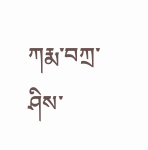ཀརྨ་བཀྲ་ཤིས་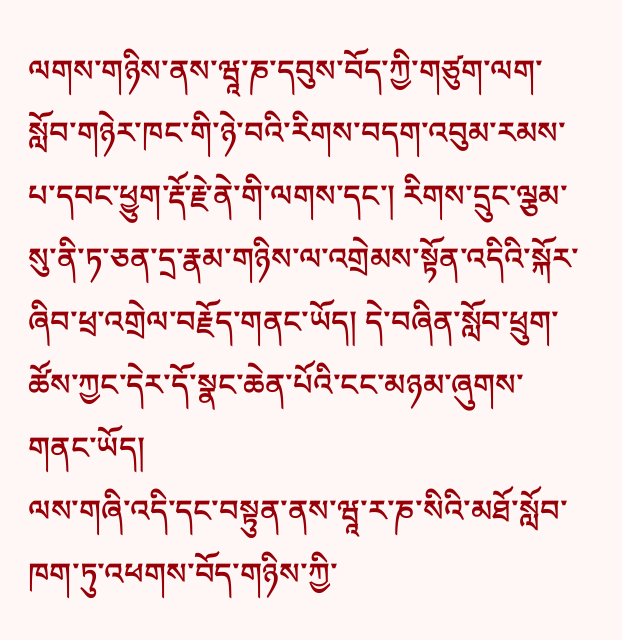ལགས་གཉིས་ནས་ཝཱ་ཎ་དབུས་བོད་ཀྱི་གཙུག་ལག་སློབ་གཉེར་ཁང་གི་ཉེ་བའི་རིགས་བདག་འབུམ་རམས་པ་དབང་ཕྱུག་རྡོ་རྗེ་ནེ་གི་ལགས་དང་། རིགས་དྲུང་ལྕམ་སུ་ནི་ཏ་ཅན་དྲ་རྣམ་གཉིས་ལ་འགྲེམས་སྟོན་འདིའི་སྐོར་ཞིབ་ཕྲ་འགྲེལ་བརྗོད་གནང་ཡོད། དེ་བཞིན་སློབ་ཕྲུག་ཚོས་ཀྱང་དེར་དོ་སྣང་ཆེན་པོའི་ངང་མཉམ་ཞུགས་གནང་ཡོད།
ལས་གཞི་འདི་དང་བསྟུན་ནས་ཝཱ་ར་ཎ་སིའི་མཐོ་སློབ་ཁག་ཏུ་འཕགས་བོད་གཉིས་ཀྱི་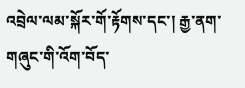འབྲེལ་ལམ་སྐོར་གོ་རྟོགས་དང་། རྒྱ་ནག་གཞུང་གི་འོག་བོད་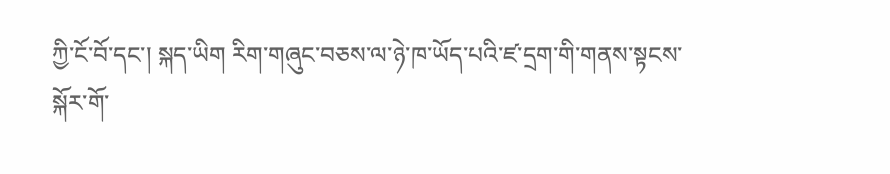ཀྱི་ངོ་བོ་དང་། སྐད་ཡིག རིག་གཞུང་བཅས་ལ་ཉེ་ཁ་ཡོད་པའི་ཛ་དྲག་གི་གནས་སྟངས་སྐོར་གོ་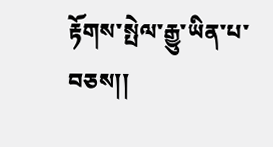རྟོགས་སྤེལ་རྒྱུ་ཡིན་པ་བཅས།།